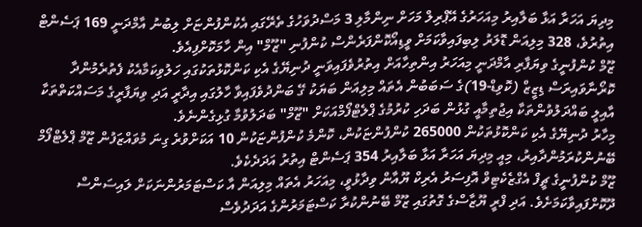މިދިޔަ އަހަރާ އަޅާ ބަލާއިރު މިއަހަރުގެ އޭޕްރިލް މަހަށް ނިންމާލި 3 މަސްދުވަހުގެ ތެރޭގައި އެކުންފުންޏަށް ލިބުނު އާމްދަނީ 169 ޕަސެންޓް އިތުރުވެ، 328 މިލިއަން ޑޮލަރު ލިބިފައިވާކަމަށް ވީޑިއޯކޮންފަރެންސް ކުންފުނި "ޒޫމް" އިން ހާމަކޮށްފިއެވެ.
ޒޫމް ކުންފުނީގެ ވިޔަފާރި އާމްދަނީ މިއަހަރު އިންތިހާއަށް އިތުރުވެފައިވަނީ ދުނިޔޭގެ އެކި ކަންކޮޅުތަކުގައި ހަލުވިކަމާއެކު ފެތުރެމުންދާ ކޮރޯނާވައިރަސް ޑިޒީޒް (ކޮވިޑް-19)ގެ ސަބަބުން އެތައް މިލިއަން ބަޔަކު ގޭ ބަންދުވެފައިވާ ހާލުގައި އިދާރީ އަދި ވިޔަފާރީގެ މަސައްކަތްތަކާ އާއިލީ ބައްދަލުވުންތަކާ އިޖުތިމާއީ ގުޅުން ބަދަހި ކުރުމުގެ ޕްލެޓްފޯމްއަކަށް "ޒޫމް" ބަދަލުވުމާ ގުޅިގެންނެވެ.
މިހާރު ދުނިޔޭގެ އެކި ކަންކޮޅުތަކުން 265000 ކުންފުންޏަކުން، ކޮންމެ ކުންފުންޏަކުން 10 އަކަށްވުރެ ގިނަ މުވައްޒަފުން ޒޫމް ޕްލެޓްފޯމް ބޭނުންކުރަމުންދާއިރު، މިއީ މިދިޔަ އަހަރާ އަޅާ ބަލާއިރު 354 ޕަސެންޓް އިތުރު އަދަދެކެވެ.
ޒޫމް ކުންފުނީގެ ޗީފް އެގްޒެކެޓިވް އޮފިސަރު އެރިކް ޔޫއާން ވިދާޅުވީ، މިއަހަރު އެތައް މިލިއަން އާ ކަސްޓަމަރުންނަކަށް ލައިސަންސް ދޫކޮށްފައިވާކަމަށެވެ. އަދި ފްރީ ޔޫޒާސްގެ ގޮތުގައި ޒޫމް ބޭނުންކުރާ ކަސްޓަމަރުންގެ އަދަދުވެސް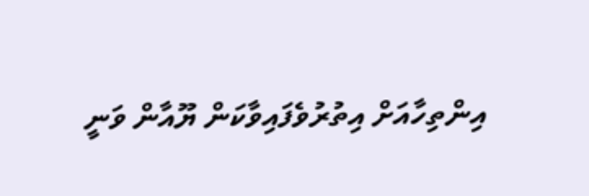އިންތިހާއަށް އިތުރުވެފައިވާކަން ޔޫއާން ވަނީ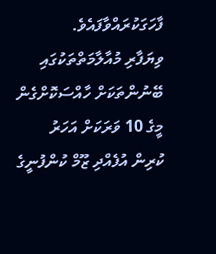ފާހަގަކުރައްވާފައެވެ.
ވިޔަފާރި މުއާލާމަތްތަކުގައި ބޭނުންތަކަށް ހާއްސަކޮށްގެން މީގެ 10 ވަރަކަށް އަހަރު ކުރިން އުފެއްދި ޒޫމް ކުންފުނީގެ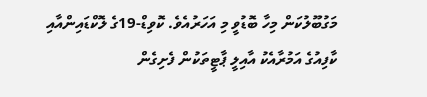މަގުބޫލުކަން މިހާ ބޮޑުވީ މި އަހަރުއެވެ. ކޮވިޑް-19ގެ ލޮކްޑައިންއާއި ކާފިއުގެ އަމުރާއެކު އާއިލީ ޕާޓީތަކުން ފެށިގެން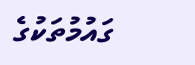ގައުމުތަކުގެ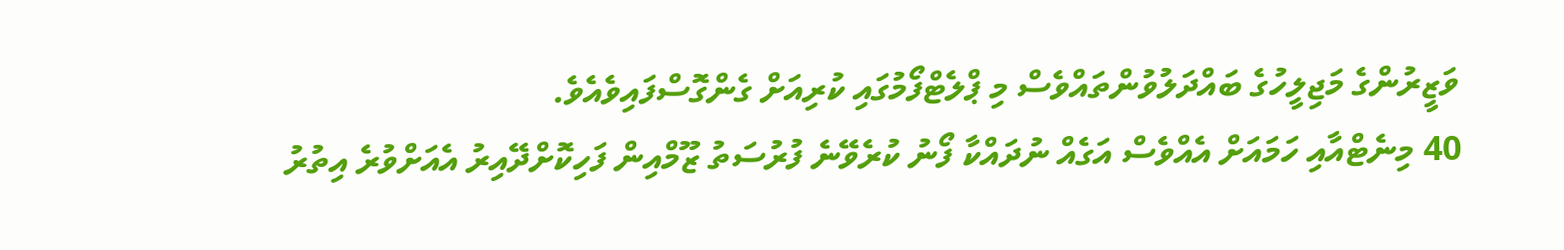ވަޒީރުންގެ މަޖިލީހުގެ ބައްދަލުވުންތައްވެސް މި ޕްލެޓްފޯމުގައި ކުރިއަށް ގެންގޮސްފައިވެއެވެ.
40 މިނެޓްއާއި ހަމައަށް އެއްވެސް އަގެއް ނުދައްކާ ފޯނު ކުރެވޭނެ ފުރުސަތު ޒޫމްއިން ފަހިކޮށްދޭއިރު އެއަށްވުރެ އިތުރު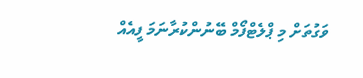ވަގުތަށް މި ޕްލެޓްފޯމް ބޭނުންކުރާނަމަ ފީއެއް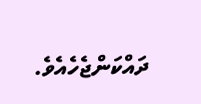ދައްކަންޖެހެއެވެ.